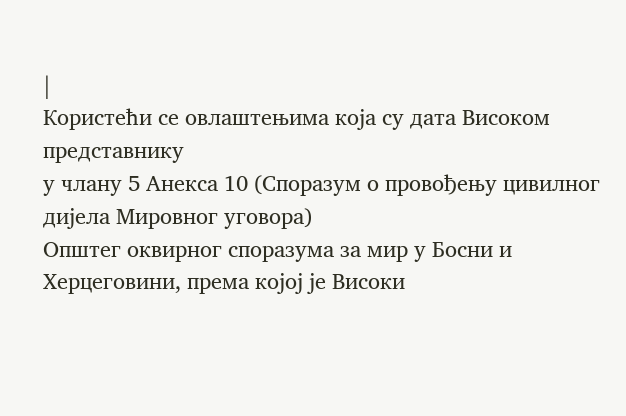|
Користећи се овлаштењима која су дата Високом представнику
у члану 5 Анекса 10 (Споразум о провођењу цивилног дијела Мировног уговора)
Општег оквирног споразума за мир у Босни и Херцеговини, према којој је Високи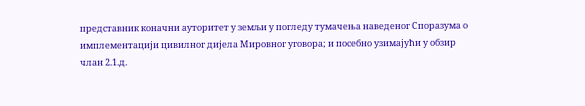представник коначни ауторитет у земљи у погледу тумачења наведеног Споразума о
имплементацији цивилног дијела Мировног уговора; и посебно узимајући у обзир
члан 2.1.д.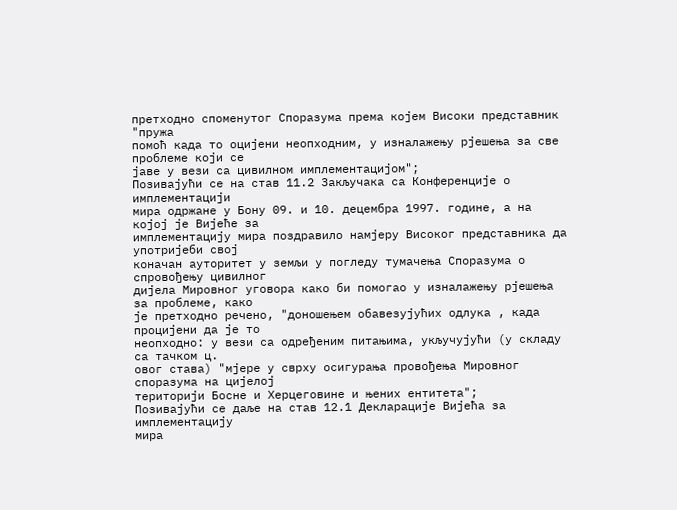претходно споменутог Споразума према којем Високи представник "пружа
помоћ када то оцијени неопходним, у изналажењу рјешења за све проблеме који се
јаве у вези са цивилном имплементацијом";
Позивајући се на став 11.2 Закључака са Конференције о имплементацији
мира одржане у Бону 09. и 10. децембра 1997. године, а на којој је Вијеће за
имплементацију мира поздравило намјеру Високог представника да употријеби свој
коначан ауторитет у земљи у погледу тумачења Споразума о спровођењу цивилног
дијела Мировног уговора како би помогао у изналажењу рјешења за проблеме, како
је претходно речено, "доношењем обавезујућих одлука , када процијени да је то
неопходно: у вези са одређеним питањима, укључујући (у складу са тачком ц.
овог става) "мјере у сврху осигурања провођења Мировног споразума на цијелој
територији Босне и Херцеговине и њених ентитета";
Позивајући се даље на став 12.1 Декларације Вијећа за имплементацију
мира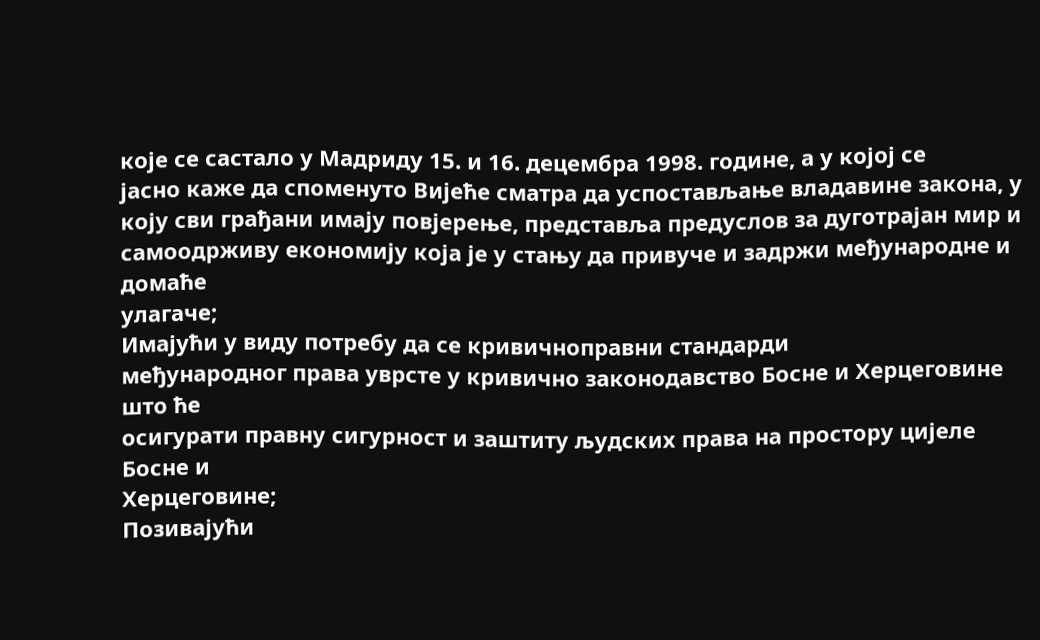које се састало у Мадриду 15. и 16. децембра 1998. године, а у којој се
јасно каже да споменуто Вијеће сматра да успостављање владавине закона, у
коју сви грађани имају повјерење, представља предуслов за дуготрајан мир и
самоодрживу економију која је у стању да привуче и задржи међународне и домаће
улагаче;
Имајући у виду потребу да се кривичноправни стандарди
међународног права уврсте у кривично законодавство Босне и Херцеговине што ће
осигурати правну сигурност и заштиту људских права на простору цијеле Босне и
Херцеговине;
Позивајући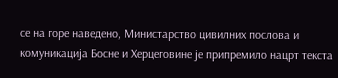се на горе наведено, Министарство цивилних послова и
комуникација Босне и Херцеговине је припремило нацрт текста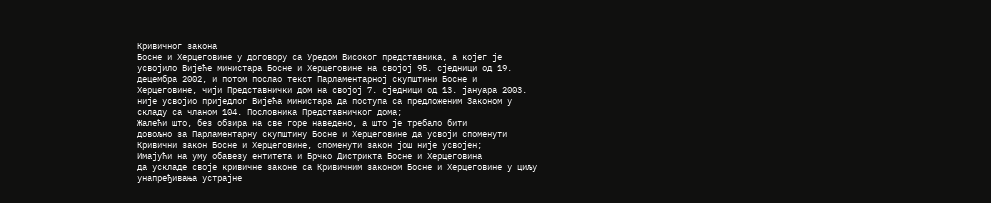Кривичног закона
Босне и Херцеговине у договору са Уредом Високог представника, а којег је
усвојило Вијеће министара Босне и Херцеговине на својој 95. сједници од 19.
децембра 2002, и потом послао текст Парламентарној скупштини Босне и
Херцеговине, чији Представнички дом на својој 7. сједници од 13. јануара 2003.
није усвојио приједлог Вијећа министара да поступа са предложеним Законом у
складу са чланом 104. Пословника Представничког дома;
Жалећи што, без обзира на све горе наведено, а што је требало бити
довољно за Парламентарну скупштину Босне и Херцеговине да усвоји споменути
Кривични закон Босне и Херцеговине, споменути закон још није усвојен;
Имајући на уму обавезу ентитета и Брчко Дистрикта Босне и Херцеговина
да ускладе своје кривичне законе са Кривичним законом Босне и Херцеговине у циљу
унапређивања устрајне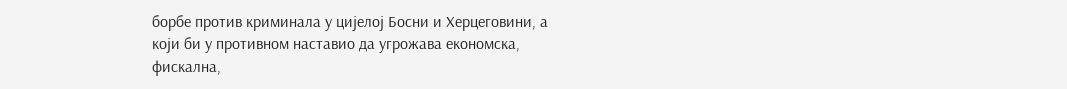борбе против криминала у цијелој Босни и Херцеговини, а
који би у противном наставио да угрожава економска, фискална,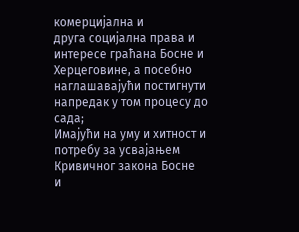комерцијална и
друга социјална права и интересе граћана Босне и Херцеговине, а посебно
наглашавајући постигнути напредак у том процесу до сада;
Имајући на уму и хитност и потребу за усвајањем Кривичног закона Босне
и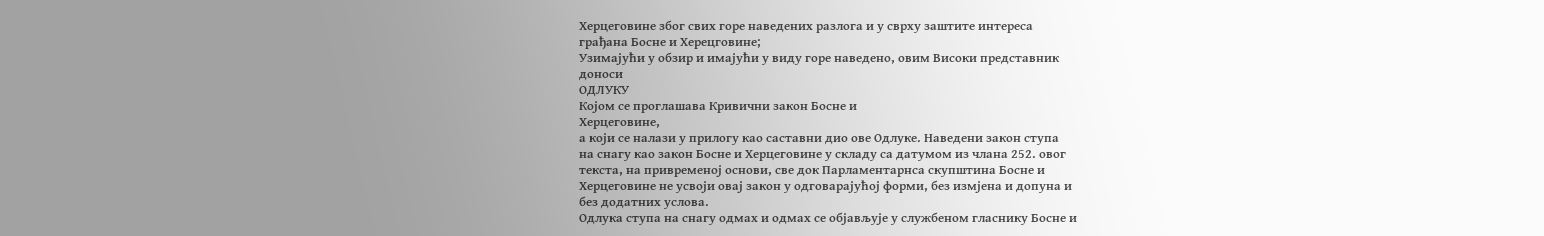Херцеговине због свих горе наведених разлога и у сврху заштите интереса
грађана Босне и Херецговине;
Узимајући у обзир и имајући у виду горе наведено, овим Високи представник
доноси
ОДЛУКУ
Којом се проглашава Кривични закон Босне и
Херцеговине,
а који се налази у прилогу као саставни дио ове Одлуке. Наведени закон ступа
на снагу као закон Босне и Херцеговине у складу са датумом из члана 252. овог
текста, на привременој основи, све док Парламентарнса скупштина Босне и
Херцеговине не усвоји овај закон у одговарајућој форми, без измјена и допуна и
без додатних услова.
Одлука ступа на снагу одмах и одмах се објављује у службеном гласнику Босне и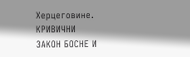Херцеговине.
КРИВИЧНИ
ЗАКОН БОСНЕ И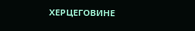ХЕРЦЕГОВИНЕ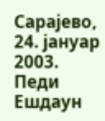Сарајево, 24. јануар 2003.
Педи Ешдаун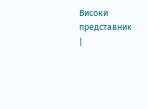Високи представник
|